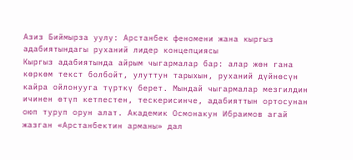Азиз Биймырза уулу: Арстанбек феномени жана кыргыз адабиятындагы руханий лидер концепциясы
Кыргыз адабиятында айрым чыгармалар бар: алар жөн гана көркөм текст болбойт, улуттун тарыхын, руханий дүйнөсүн кайра ойлонууга түрткү берет. Мындай чыгармалар мезгилдин ичинен өтүп кетпестен, тескерисинче, адабияттын ортосунан оюп туруп орун алат. Академик Осмонакун Ибраимов агай жазган «Арстанбектин арманы» дал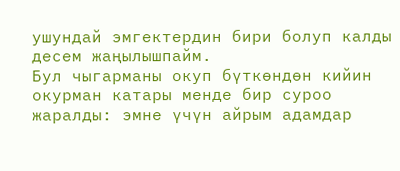ушундай эмгектердин бири болуп калды десем жаңылышпайм.
Бул чыгарманы окуп бүткөндөн кийин окурман катары менде бир суроо жаралды: эмне үчүн айрым адамдар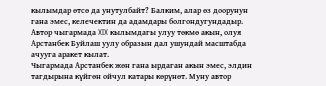кылымдар өтсө да унутулбайт? Балким, алар өз доорунун гана эмес, келечектин да адамдары болгондугундадыр. Автор чыгармада XIX кылымдагы улуу төкмө акын, олуя Арстанбек Буйлаш уулу образын дал ушундай масштабда ачууга аракет кылат.
Чыгармада Арстанбек жөн гана ырдаган акын эмес, элдин тагдырына күйгөн ойчул катары көрүнөт. Муну автор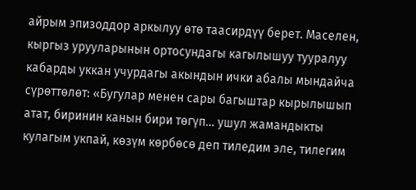айрым эпизоддор аркылуу өтө таасирдүү берет. Маселен, кыргыз урууларынын ортосундагы кагылышуу тууралуу кабарды уккан учурдагы акындын ички абалы мындайча сүрөттөлөт: «Бугулар менен сары багыштар кырылышып атат, биринин канын бири төгүп… ушул жамандыкты кулагым укпай, көзүм көрбөсө деп тиледим эле, тилегим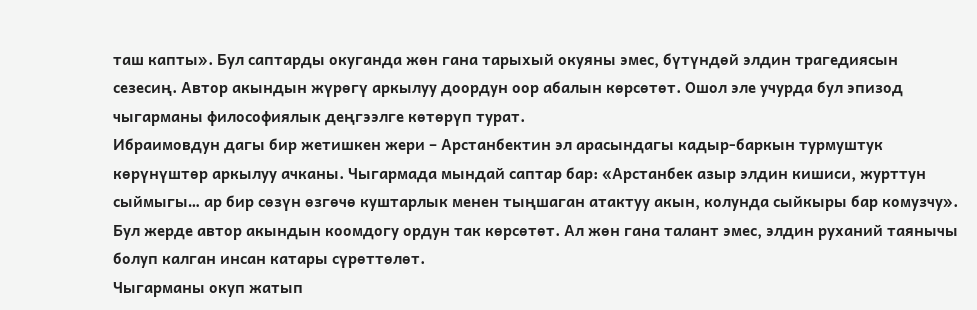таш капты». Бул саптарды окуганда жөн гана тарыхый окуяны эмес, бүтүндөй элдин трагедиясын сезесиң. Автор акындын жүрөгү аркылуу доордун оор абалын көрсөтөт. Ошол эле учурда бул эпизод чыгарманы философиялык деңгээлге көтөрүп турат.
Ибраимовдун дагы бир жетишкен жери – Арстанбектин эл арасындагы кадыр-баркын турмуштук көрүнүштөр аркылуу ачканы. Чыгармада мындай саптар бар: «Арстанбек азыр элдин кишиси, журттун сыймыгы… ар бир сөзүн өзгөчө куштарлык менен тыңшаган атактуу акын, колунда сыйкыры бар комузчу». Бул жерде автор акындын коомдогу ордун так көрсөтөт. Ал жөн гана талант эмес, элдин руханий таянычы болуп калган инсан катары сүрөттөлөт.
Чыгарманы окуп жатып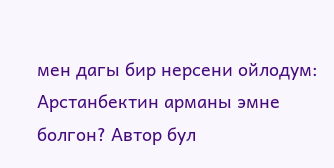мен дагы бир нерсени ойлодум: Арстанбектин арманы эмне болгон? Автор бул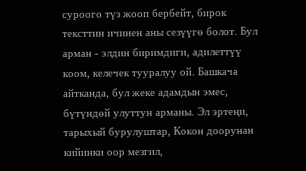суроого түз жооп бербейт, бирок тексттин ичинен аны сезүүгө болот. Бул арман - элдин биримдиги, адилеттүү коом, келечек тууралуу ой. Башкача айтканда, бул жеке адамдын эмес, бүтүндөй улуттун арманы. Эл эртеңи, тарыхый бурулуштар, Кокон доорунан кийинки оор мезгил,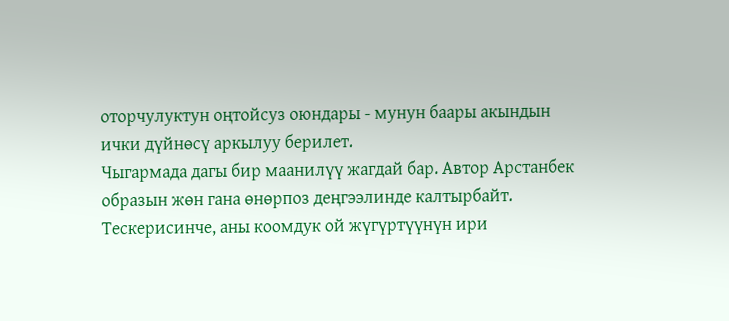оторчулуктун оңтойсуз оюндары - мунун баары акындын ички дүйнөсү аркылуу берилет.
Чыгармада дагы бир маанилүү жагдай бар. Автор Арстанбек образын жөн гана өнөрпоз деңгээлинде калтырбайт. Тескерисинче, аны коомдук ой жүгүртүүнүн ири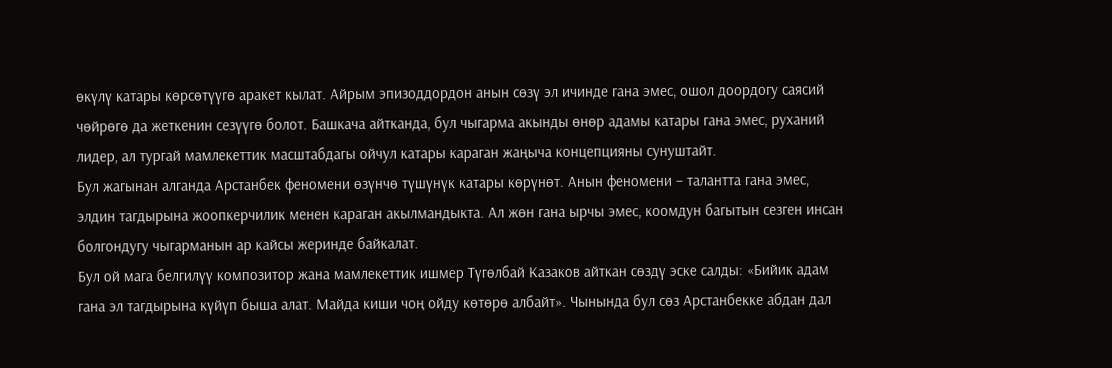өкүлү катары көрсөтүүгө аракет кылат. Айрым эпизоддордон анын сөзү эл ичинде гана эмес, ошол доордогу саясий чөйрөгө да жеткенин сезүүгө болот. Башкача айтканда, бул чыгарма акынды өнөр адамы катары гана эмес, руханий лидер, ал тургай мамлекеттик масштабдагы ойчул катары караган жаңыча концепцияны сунуштайт.
Бул жагынан алганда Арстанбек феномени өзүнчө түшүнүк катары көрүнөт. Анын феномени – талантта гана эмес, элдин тагдырына жоопкерчилик менен караган акылмандыкта. Ал жөн гана ырчы эмес, коомдун багытын сезген инсан болгондугу чыгарманын ар кайсы жеринде байкалат.
Бул ой мага белгилүү композитор жана мамлекеттик ишмер Түгөлбай Казаков айткан сөздү эске салды: «Бийик адам гана эл тагдырына күйүп быша алат. Майда киши чоң ойду көтөрө албайт». Чынында бул сөз Арстанбекке абдан дал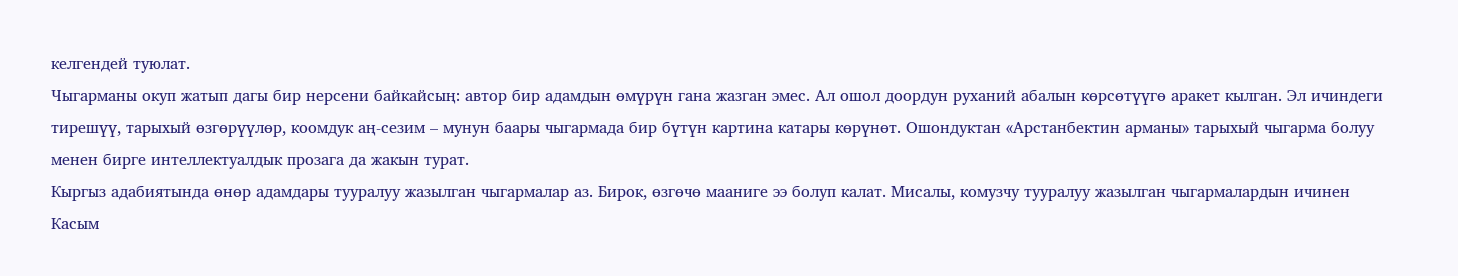келгендей туюлат.
Чыгарманы окуп жатып дагы бир нерсени байкайсың: автор бир адамдын өмүрүн гана жазган эмес. Ал ошол доордун руханий абалын көрсөтүүгө аракет кылган. Эл ичиндеги тирешүү, тарыхый өзгөрүүлөр, коомдук аң-сезим – мунун баары чыгармада бир бүтүн картина катары көрүнөт. Ошондуктан «Арстанбектин арманы» тарыхый чыгарма болуу менен бирге интеллектуалдык прозага да жакын турат.
Кыргыз адабиятында өнөр адамдары тууралуу жазылган чыгармалар аз. Бирок, өзгөчө мааниге ээ болуп калат. Мисалы, комузчу тууралуу жазылган чыгармалардын ичинен Касым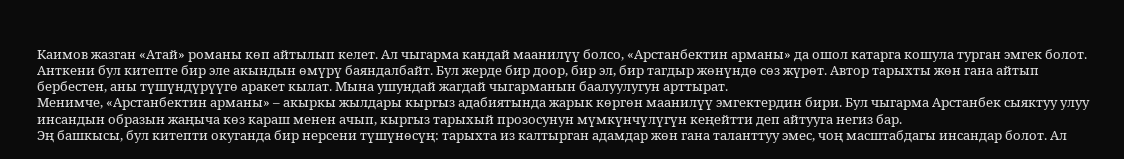Каимов жазган «Атай» романы көп айтылып келет. Ал чыгарма кандай маанилүү болсо, «Арстанбектин арманы» да ошол катарга кошула турган эмгек болот.
Анткени бул китепте бир эле акындын өмүрү баяндалбайт. Бул жерде бир доор, бир эл, бир тагдыр жөнүндө сөз жүрөт. Автор тарыхты жөн гана айтып бербестен, аны түшүндүрүүгө аракет кылат. Мына ушундай жагдай чыгарманын баалуулугун арттырат.
Менимче, «Арстанбектин арманы» – акыркы жылдары кыргыз адабиятында жарык көргөн маанилүү эмгектердин бири. Бул чыгарма Арстанбек сыяктуу улуу инсандын образын жаңыча көз караш менен ачып, кыргыз тарыхый прозосунун мүмкүнчүлүгүн кеңейтти деп айтууга негиз бар.
Эң башкысы, бул китепти окуганда бир нерсени түшүнөсүң: тарыхта из калтырган адамдар жөн гана таланттуу эмес, чоң масштабдагы инсандар болот. Ал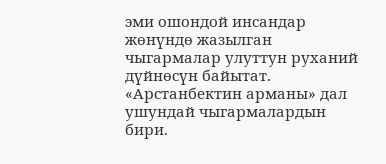эми ошондой инсандар жөнүндө жазылган чыгармалар улуттун руханий дүйнөсүн байытат. «Арстанбектин арманы» дал ушундай чыгармалардын бири.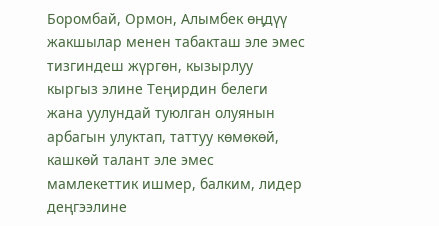Боромбай, Ормон, Алымбек өңдүү жакшылар менен табакташ эле эмес тизгиндеш жүргөн, кызырлуу кыргыз элине Теңирдин белеги жана уулундай туюлган олуянын арбагын улуктап, таттуу көмөкөй, кашкөй талант эле эмес мамлекеттик ишмер, балким, лидер деңгээлине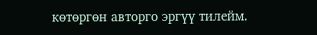көтөргөн авторго эргүү тилейм.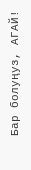Бар болуңуз, АГАЙ!